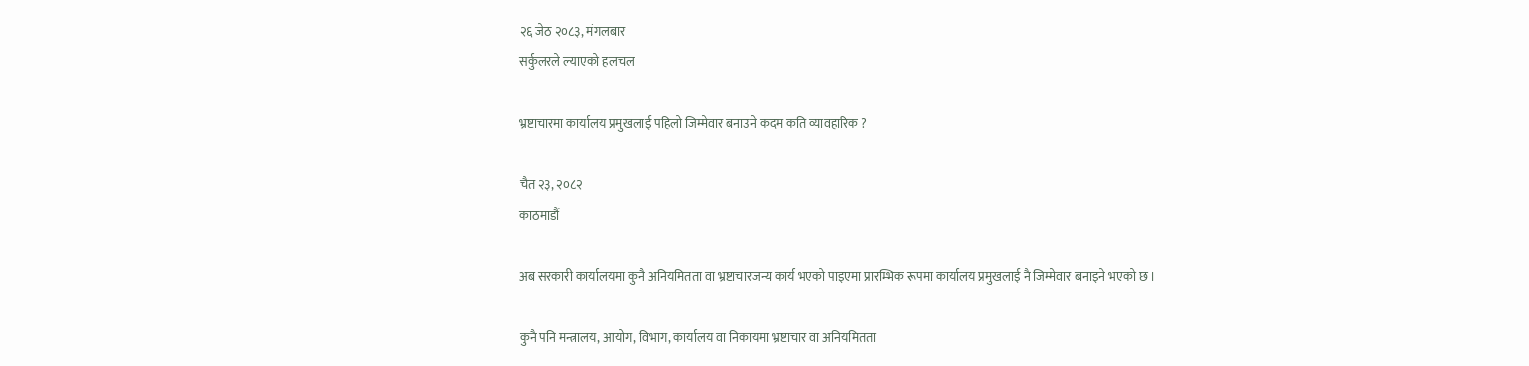२६ जेठ २०८३, मंगलबार
सर्कुलरले ल्याएको हलचल

भ्रष्टाचारमा कार्यालय प्रमुखलाई पहिलो जिम्मेवार बनाउने कदम कति व्यावहारिक ?

चैत २३, २०८२
काठमाडौं

अब सरकारी कार्यालयमा कुनै अनियमितता वा भ्रष्टाचारजन्य कार्य भएको पाइएमा प्रारम्भिक रूपमा कार्यालय प्रमुखलाई नै जिम्मेवार बनाइने भएको छ ।

कुनै पनि मन्त्रालय, आयोग, विभाग, कार्यालय वा निकायमा भ्रष्टाचार वा अनियमितता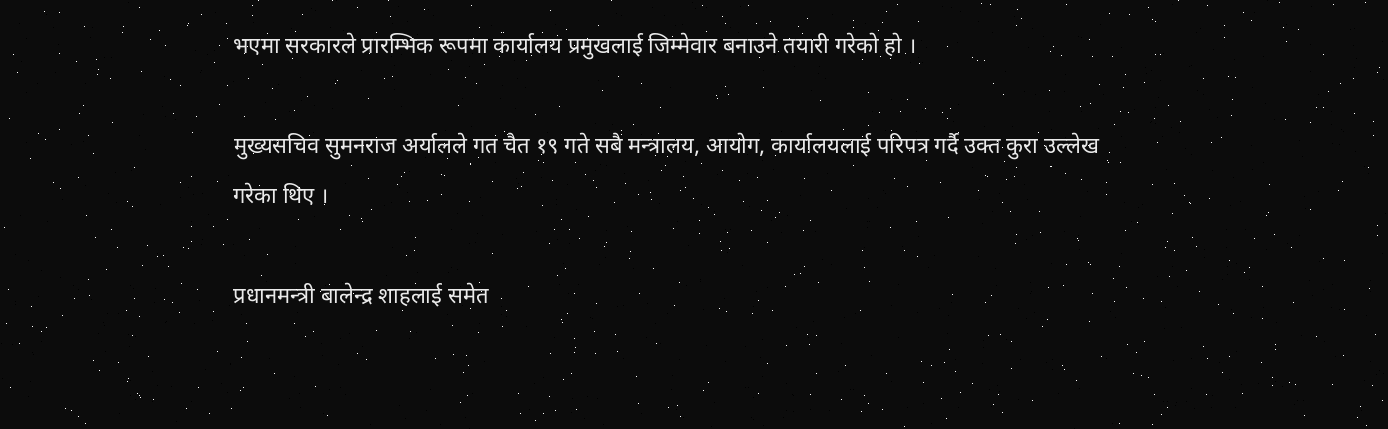भएमा सरकारले प्रारम्भिक रूपमा कार्यालय प्रमुखलाई जिम्मेवार बनाउने तयारी गरेको हो ।

मुख्यसचिव सुमनराज अर्यालले गत चैत १९ गते सबै मन्त्रालय, आयोग, कार्यालयलाई परिपत्र गर्दै उक्त कुरा उल्लेख गरेका थिए ।

प्रधानमन्त्री बालेन्द्र शाहलाई समेत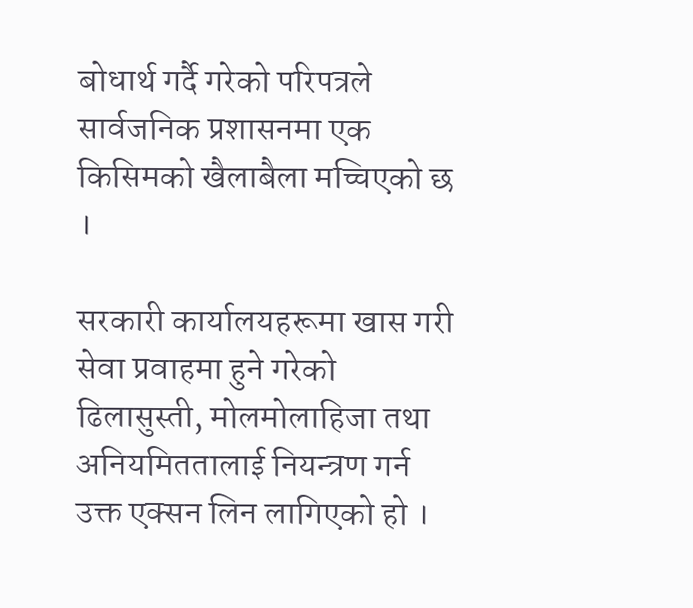बोधार्थ गर्दै गरेको परिपत्रले सार्वजनिक प्रशासनमा एक किसिमको खैलाबैला मच्चिएको छ ।

सरकारी कार्यालयहरूमा खास गरी सेवा प्रवाहमा हुने गरेको ढिलासुस्ती, मोलमोलाहिजा तथा अनियमिततालाई नियन्त्रण गर्न उक्त एक्सन लिन लागिएको हो ।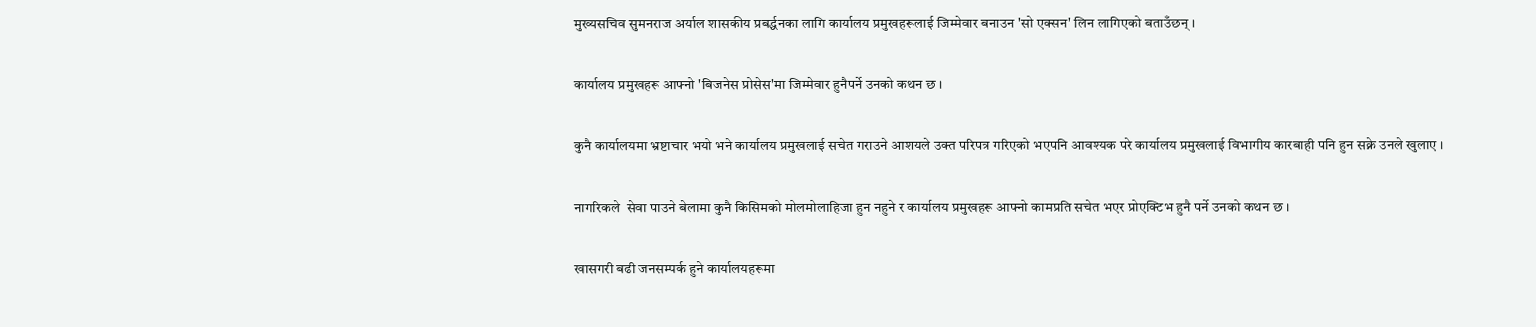मुख्यसचिव सुमनराज अर्याल शासकीय प्रबर्द्धनका लागि कार्यालय प्रमुखहरूलाई जिम्मेवार बनाउन 'सो एक्सन' लिन लागिएको बताउँछन् ।

कार्यालय प्रमुखहरू आफ्नो 'बिजनेस प्रोसेस'मा जिम्मेवार हुनैपर्ने उनको कथन छ ।

कुनै कार्यालयमा भ्रष्टाचार भयो भने कार्यालय प्रमुखलाई सचेत गराउने आशयले उक्त परिपत्र गरिएको भएपनि आवश्यक परे कार्यालय प्रमुखलाई विभागीय कारबाही पनि हुन सक्ने उनले खुलाए ।

नागरिकले  सेवा पाउने बेलामा कुनै किसिमको मोलमोलाहिजा हुन नहुने र कार्यालय प्रमुखहरू आफ्नो कामप्रति सचेत भएर प्रोएक्टिभ हुनै पर्ने उनको कथन छ ।

खासगरी बढी जनसम्पर्क हुने कार्यालयहरूमा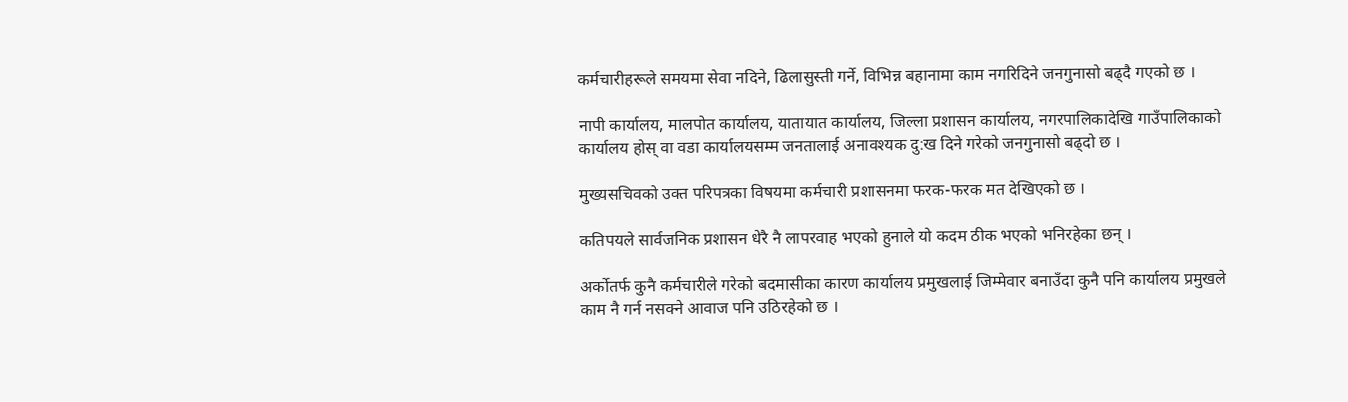कर्मचारीहरूले समयमा सेवा नदिने, ढिलासुस्ती गर्ने, विभिन्न बहानामा काम नगरिदिने जनगुनासो बढ्दै गएको छ ।

नापी कार्यालय, मालपोत कार्यालय, यातायात कार्यालय, जिल्ला प्रशासन कार्यालय, नगरपालिकादेखि गाउँपालिकाको कार्यालय होस् वा वडा कार्यालयसम्म जनतालाई अनावश्यक दु:ख दिने गरेको जनगुनासो बढ्दो छ ।

मुख्यसचिवको उक्त परिपत्रका विषयमा कर्मचारी प्रशासनमा फरक-फरक मत देखिएको छ ।

कतिपयले सार्वजनिक प्रशासन धेरै नै लापरवाह भएको हुनाले यो कदम ठीक भएको भनिरहेका छन् ।

अर्कोतर्फ कुनै कर्मचारीले गरेको बदमासीका कारण कार्यालय प्रमुखलाई जिम्मेवार बनाउँदा कुनै पनि कार्यालय प्रमुखले काम नै गर्न नसक्ने आवाज पनि उठिरहेको छ ।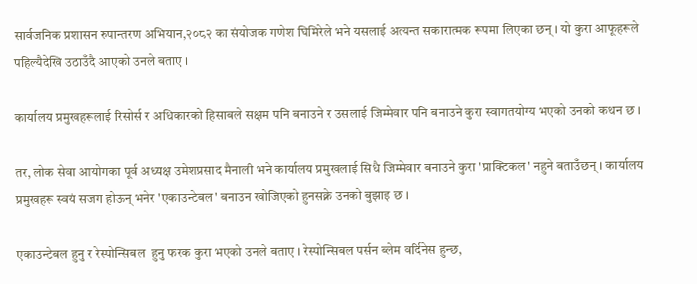सार्वजनिक प्रशासन रुपान्तरण अभियान,२०८२ का संयोजक गणेश घिमिरेले भने यसलाई अत्यन्त सकारात्मक रूपमा लिएका छन् । यो कुरा आफूहरूले पहिल्यैदेखि उठाउँदै आएको उनले बताए ।

कार्यालय प्रमुखहरूलाई रिसोर्स र अधिकारको हिसाबले सक्षम पनि बनाउने र उसलाई जिम्मेवार पनि बनाउने कुरा स्वागतयोग्य भएको उनको कथन छ ।

तर, लोक सेवा आयोगका पूर्व अध्यक्ष उमेशप्रसाद मैनाली भने कार्यालय प्रमुखलाई सिधै जिम्मेवार बनाउने कुरा 'प्राक्टिकल' नहुने बताउँछन् । कार्यालय प्रमुखहरू स्वयं सजग होऊन् भनेर 'एकाउन्टेबल' बनाउन खोजिएको हुनसक्ने उनको बुझाइ छ ।

एकाउन्टेबल हुनु र रेस्पोन्सिबल  हुनु फरक कुरा भएको उनले बताए । रेस्पोन्सिबल पर्सन ब्लेम वर्दिनेस हुन्छ,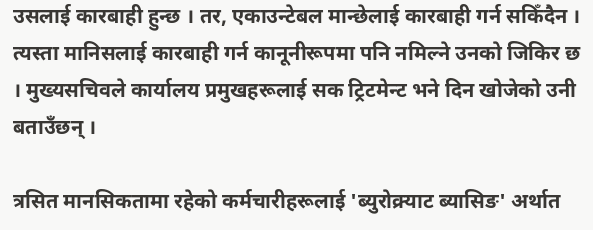उसलाई कारबाही हुन्छ । तर, एकाउन्टेबल मान्छेलाई कारबाही गर्न सकिँदैन । त्यस्ता मानिसलाई कारबाही गर्न कानूनीरूपमा पनि नमिल्ने उनको जिकिर छ । मुख्यसचिवले कार्यालय प्रमुखहरूलाई सक ट्रिटमेन्ट भने दिन खोजेको उनी बताउँछन् ।

त्रसित मानसिकतामा रहेको कर्मचारीहरूलाई 'ब्युरोक्र्याट ब्यासिङ' अर्थात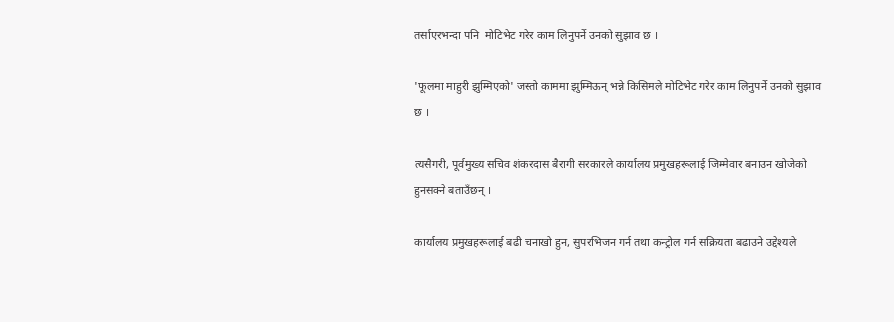तर्साएरभन्दा पनि  मोटिभेट गरेर काम लिनुपर्ने उनको सुझाव छ ।

'फूलमा माहुरी झुम्मिएको' जस्तो काममा झुम्मिऊन् भन्ने किसिमले मोटिभेट गरेर काम लिनुपर्ने उनको सुझाव छ ।

त्यसैगरी, पूर्वमुख्य सचिव शंकरदास बैरागी सरकारले कार्यालय प्रमुखहरूलाई जिम्मेवार बनाउन खोजेको हुनसक्ने बताउँछन् ।

कार्यालय प्रमुखहरूलाई बढी चनाखो हुन, सुपरभिजन गर्न तथा कन्ट्रोल गर्न सक्रियता बढाउने उद्देश्यले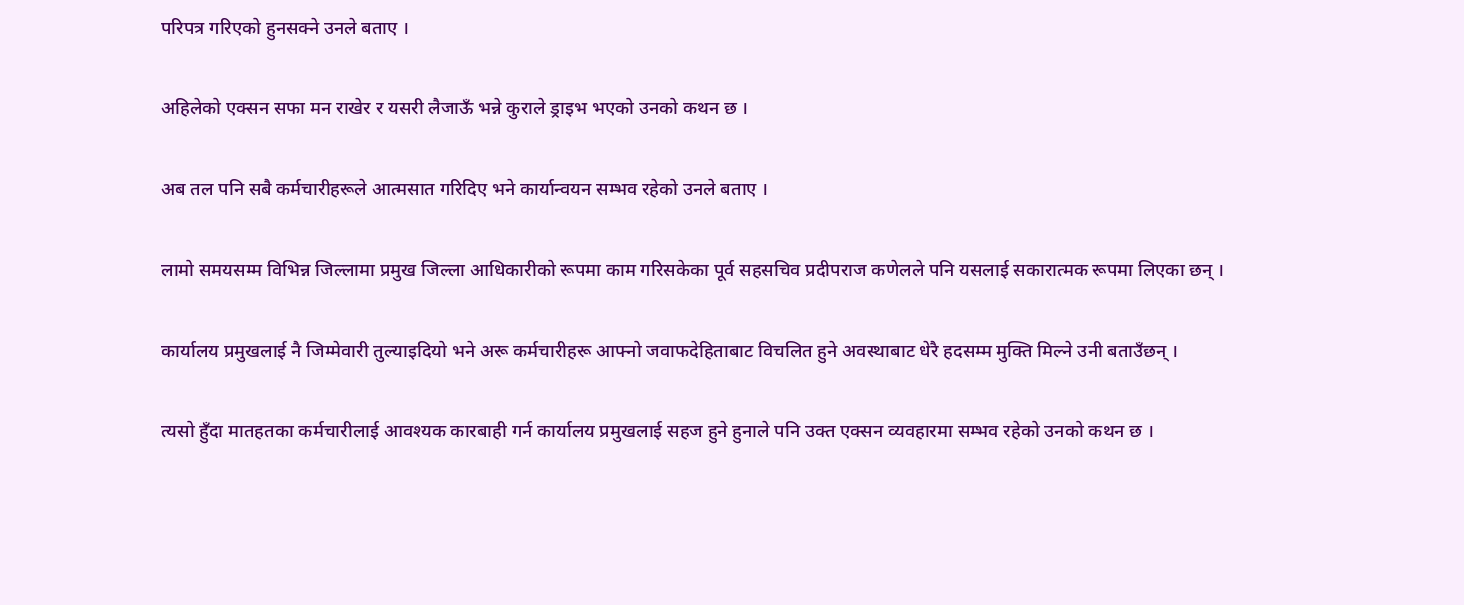परिपत्र गरिएको हुनसक्ने उनले बताए ।

अहिलेको एक्सन सफा मन राखेर र यसरी लैजाऊँ भन्ने कुराले ड्राइभ भएको उनको कथन छ ।

अब तल पनि सबै कर्मचारीहरूले आत्मसात गरिदिए भने कार्यान्वयन सम्भव रहेको उनले बताए ।

लामो समयसम्म विभिन्न जिल्लामा प्रमुख जिल्ला आधिकारीको रूपमा काम गरिसकेका पूर्व सहसचिव प्रदीपराज कणेलले पनि यसलाई सकारात्मक रूपमा लिएका छन् ।

कार्यालय प्रमुखलाई नै जिम्मेवारी तुल्याइदियो भने अरू कर्मचारीहरू आफ्नो जवाफदेहिताबाट विचलित हुने अवस्थाबाट धेरै हदसम्म मुक्ति मिल्ने उनी बताउँछन् ।

त्यसो हुँदा मातहतका कर्मचारीलाई आवश्यक कारबाही गर्न कार्यालय प्रमुखलाई सहज हुने हुनाले पनि उक्त एक्सन व्यवहारमा सम्भव रहेको उनको कथन छ ।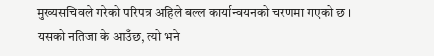मुख्यसचिवले गरेको परिपत्र अहिले बल्ल कार्यान्वयनको चरणमा गएको छ । यसको नतिजा के आउँछ, त्यो भने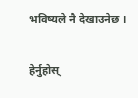भविष्यले नै देखाउनेछ ।

हेर्नुहोस्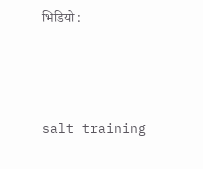भिडियो :




salt training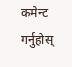कमेन्ट गर्नुहोस्